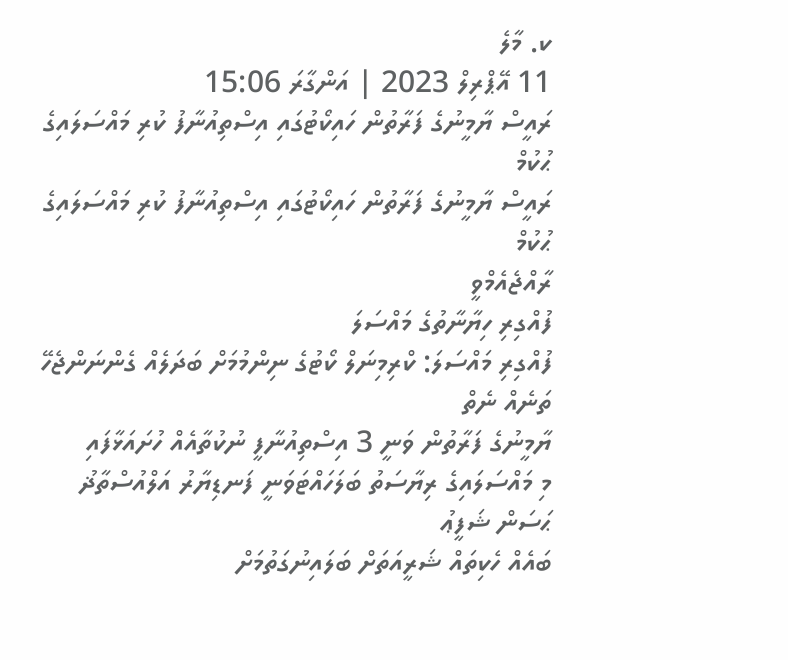ކ. މާލެ
11 އޭޕްރިލް 2023 | އަންގާރަ 15:06
ރައީސް ޔާމީނުގެ ފަރާތުން ހައިކޯޓުގައި އިސްތިއުނާފު ކުރި މައްސަލައިގެ ޙުކުމް
ރައީސް ޔާމީނުގެ ފަރާތުން ހައިކޯޓުގައި އިސްތިއުނާފު ކުރި މައްސަލައިގެ ޙުކުމް
ރާއްޖެއެމްވީ
ފުއްގިރި ހިޔާނާތުގެ މައްސަލަ
ފުއްގިރި މައްސަލަ: ކްރިމިނަލް ކޯޓުގެ ނިންމުމަށް ބަދަލެއް ގެންނަންޖެހޭ ތަނެއް ނެތް
ޔާމީނުގެ ފަރާތުން ވަނީ 3 އިސްތިއުނާފީ ނުކުތާއެއް ހުށައަޅާފައި
މި މައްސަލައިގެ ރިޔާސަތު ބަލަހައްޓަވަނީ ފަނޑިޔާރު އަލްއުސްތާޛު ޙަސަން ޝަފީޢު
ބައެއް ހެކިތައް ޝަރީއަތަށް ބަލައިނުގަތުމަށް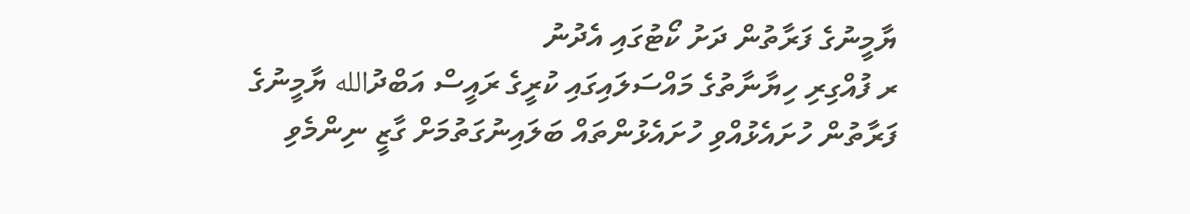ޔާމީނުގެ ފަރާތުން ދަށު ކޯޓުގައި އެދުނު
ރ ފުއްގިރި ހިޔާނާތުގެ މައްސަލައިގައި ކުރީގެ ރައީސް އަބްދުالله ޔާމީނުގެ ފަރާތުން ހުށައެޅުއްވި ހުށައެޅުންތައް ބަލައިނުގަތުމަށް ގާޒީ ނިންމެވި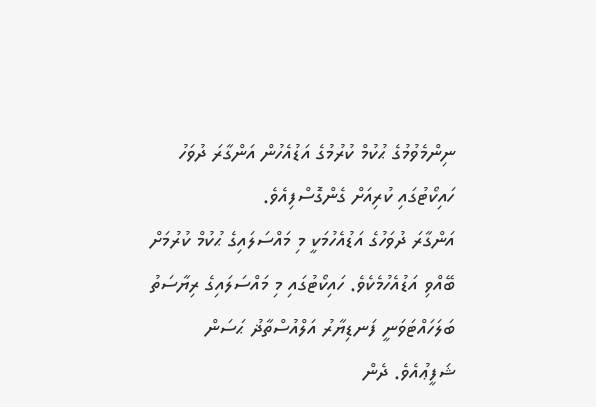ނިންމެވުމުގެ ޙުކުމް ކުރުމުގެ އަޑުއެހުން އަންގާރަ ދުވަހު ހައިކޯޓުގައި ކުރިއަށް ގެންގޮސްފިއެވެ.
އަންގާރަ ދުވަހުގެ އަޑުއެހުމަކީ މި މައްސަލައިގެ ޙުކުމް ކުރުމަށް ބޭއްވި އަޑުއެހުމެކެވެ. ހައިކޯޓުގައި މި މައްސަލައިގެ ރިޔާސަތު ބަލަހައްޓަވަނީ ފަނޑިޔާރު އަލްއުސްތާޛު ޙަސަން ޝަފީޢުއެވެ. ދެން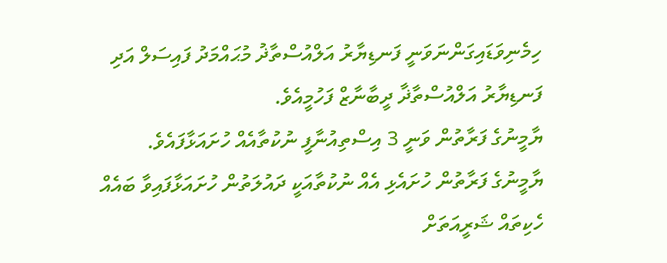ހިމެނިވަޑައިގަންނަވަނީ ފަނޑިޔާރު އަލްއުސްތާޛު މުޙައްމަދު ފައިސަލް އަދި ފަނޑިޔާރު އަލްއުސްތާޛާ ދީބާނާޒް ފަހުމީއެވެ.
ޔާމީނުގެ ފަރާތުން ވަނީ 3 އިސްތިއުނާފީ ނުކުތާއެއް ހުށައަޅާފައެވެ.
ޔާމީނުގެ ފަރާތުން ހުށައެޅި އެއް ނުކުތާއަކީ ދައުލަތުން ހުށައަޅާފައިވާ ބައެއް ހެކިތައް ޝަރީއަތަށް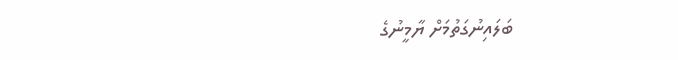ބަލައިނުގަތުމަށް ޔާމީނުގެ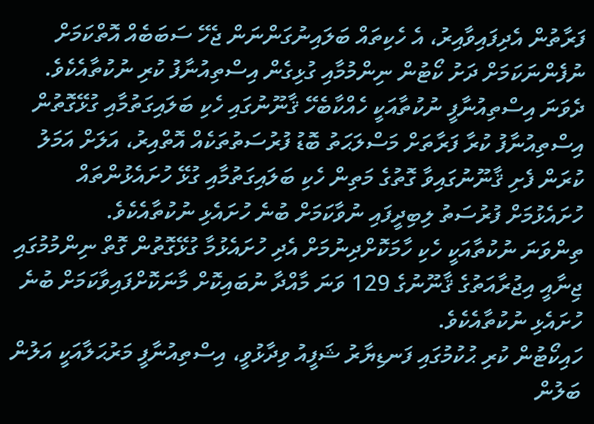ފަރާތުން އެދިފައިވާއިރު، އެ ހެކިތައް ބަލައިނުގަންނަން ޖެހޭ ސަބަބެއް އޮތްކަމަށް ނުފެންނަކަމަށް ދަށު ކޯޓުން ނިންމުމާއި ގުޅިގެން އިސްތިއުނާފު ކުރި ނުކުތާއެކެވެ.
ދެވަނަ އިސްތިއުނާފީ ނުކުތާއަކީ ހެއްކާބެހޭ ޤާނޫނުގައި ހެކި ބަލައިގަތުމާއި ގުޅޭގޮތުން އިސްތިއުނާފު ކުރާ ފަރާތަށް މަސްލަޙަތު ބޮޑު ފުރުސަތުތަކެއް އޮތްއިރު، އަލަށް އަމަލު ކުރަން ފެށި ޤާނޫނުގައިވާ ގޮތުގެ މަތިން ހެކި ބަލައިގަތުމާއި ގުޅޭ ހުށައެޅުންތައް ހުށައެޅުމަށް ފުރުސަތު ލިބިދީފައި ނުވާކަމަށް ބުނެ ހުށައެޅި ނުކުތާއެކެވެ.
ތިންވަނަ ނުކުތާއަކީ ހެކި ހާމަކޮށްދިނުމަށް އެދި ހުށައެޅުމާ ގުޅޭގޮތުން ގޮތް ނިންމުމުގައި ޖިނާއީ އިޖުރާއަތުގެ ޤާނޫނުގެ 129 ވަނަ މާއްދާ ނުބައިކޮށް މާނަކޮށްފައިވާކަމަށް ބުނެ ހުށައެޅި ނުކުތާއެކެވެ.
ހައިކޯޓުން ކުރި ޙުކުމުގައި ފަނޑިޔާރު ޝަފީއު ވިދާޅުވީ، އިސްތިއުނާފީ މަރުޙަލާއަކީ އަލުން ބަލުން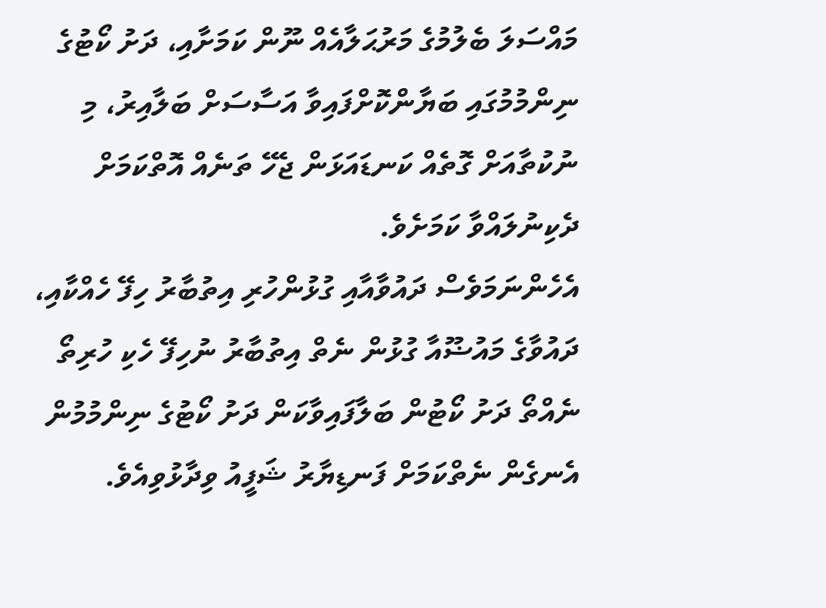މައްސަލަ ބެލުމުގެ މަރުޙަލާއެއް ނޫން ކަމަށާއި، ދަށު ކޯޓުގެ ނިންމުމުގައި ބަޔާންކޮށްފައިވާ އަސާސަށް ބަލާއިރު، މި ނުކުތާއަށް ގޮތެއް ކަނޑައަޅަން ޖެހޭ ތަނެއް އޮތްކަމަށް ދެކިނުލައްވާ ކަމަށެވެ.
އެހެންނަމަވެސް ދައުވާއާއި ގުޅުންހުރި އިތުބާރު ހިފޭ ހެއްކާއި، ދައުވާގެ މައުޟޫއާ ގުޅުން ނެތް އިތުބާރު ނުހިފޭ ހެކި ހުރިތޯ ނެއްތޯ ދަށު ކޯޓުން ބަލާފައިވާކަން ދަށު ކޯޓުގެ ނިންމުމުން އެނގެން ނެތްކަމަށް ފަނޑިޔާރު ޝަފީއު ވިދާޅުވިއެވެ.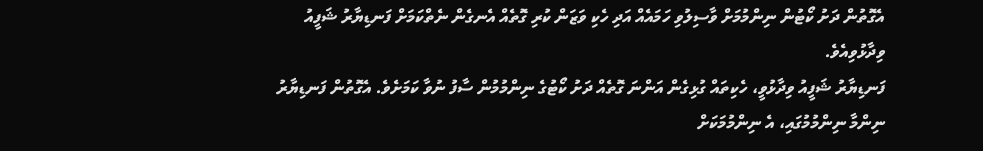އެގޮތުން ދަށު ކޯޓުން ނިންމުމަށް ވާސިލުވި ހަމައެއް އަދި ހެކި ވަޒަން ކުރި ގޮތެއް އެނގެން ނެތްކަމަށް ފަނޑިޔާރު ޝަފީއު ވިދާޅުވިއެވެ.
ފަނޑިޔާރު ޝަފީއު ވިދާޅުވީ، ހެކިތައް ގުޅިގެން އަންނަ ގޮތެއް ދަށު ކޯޓުގެ ނިންމުމުން ސާފު ނުވާ ކަމަށެވެ. އެގޮތުން ފަނޑިޔާރު ނިންމާ ނިންމުމުގައި، އެ ނިންމުމަކަށް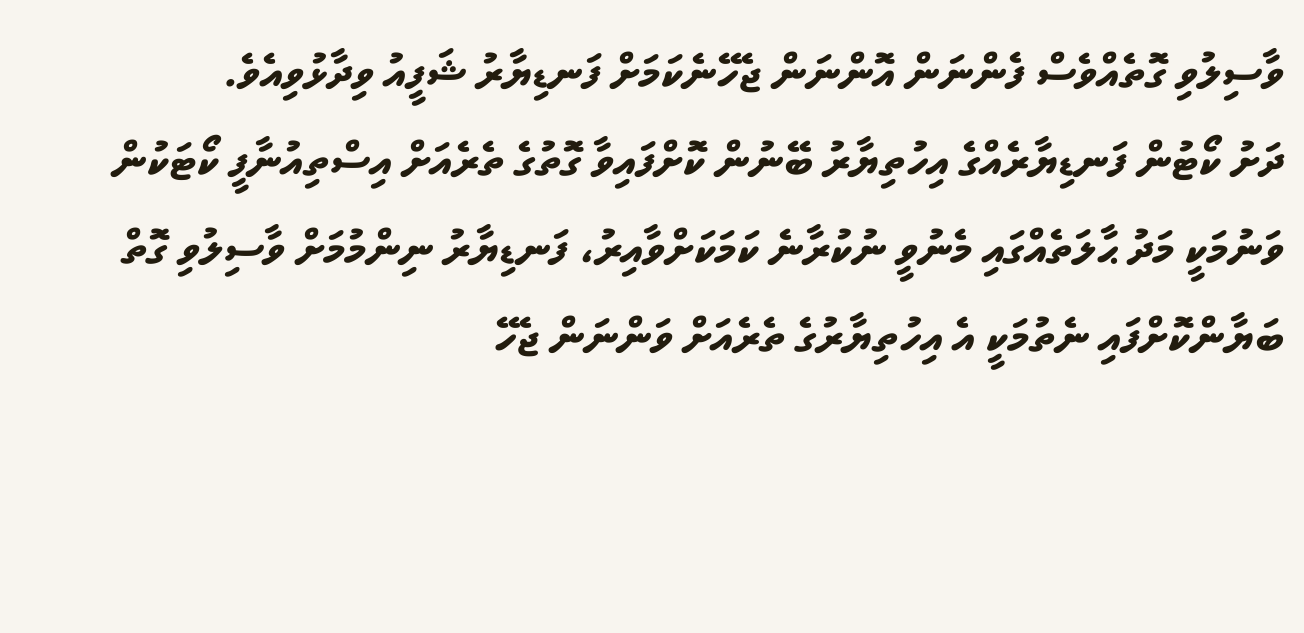ވާސިލުވި ގޮތެއްވެސް ފެންނަން އޮންނަން ޖެހޭނެކަމަށް ފަނޑިޔާރު ޝަފީއު ވިދާޅުވިއެވެ.
ދަށު ކޯޓުން ފަނޑިޔާރެއްގެ އިހުތިޔާރު ބޭނުން ކޮށްފައިވާ ގޮތުގެ ތެރެއަށް އިސްތިއުނާފީ ކޯޓަކުން ވަނުމަކީ މަދު ޙާލަތެއްގައި މެނުވީ ނުކުރާނެ ކަމަކަށްވާއިރު، ފަނޑިޔާރު ނިންމުމަށް ވާސިލުވި ގޮތް ބަޔާންކޮށްފައި ނެތުމަކީ އެ އިހުތިޔާރުގެ ތެރެއަށް ވަންނަން ޖެހޭ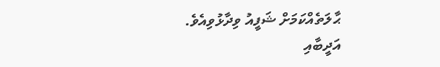ޙާލަތެއްކަމަށް ޝަފީއު ވިދާޅުވިއެވެ.
އަދީބާއި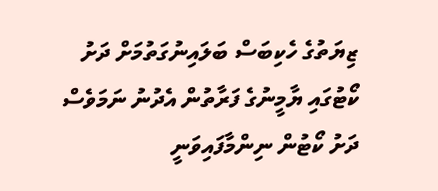ޒިޔަތުގެ ހެކިބަސް ބަލައިނުގަތުމަށް ދަށު ކޯޓުގައި ޔާމީނުގެ ފަރާތުން އެދުނު ނަމަވެސް ދަށު ކޯޓުން ނިންމާފައިވަނީ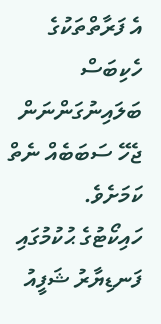އެ ފަރާތްތަކުގެ ހެކިބަސް ބަލައިނުގަންނަން ޖެހޭ ސަބަބެއް ނެތް ކަމަށެވެ.
ހައިކޯޓުގެ ޙުކުމުގައި ފަނޑިޔާރު ޝަފީއު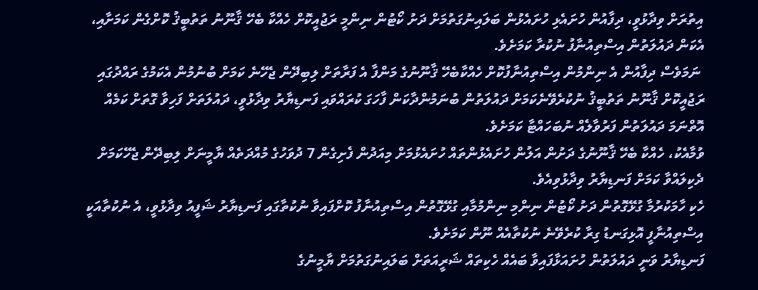އިތުރަށް ވިދާޅުވީ، ދިފާއުން ހުށައެޅި ހުށައެޅުން ބަލައިނުގަތުމަށް ދަށު ކޯޓުން ނިންމީ ރަޖުއީކޮށް ހެއްކާ ބެހޭ ޤާނޫނު ތަތުބީޤު ކޮށްގެން ކަމަށާއި، އެކަން ދައުލަތުން އިސްތިއުނާފު ނުކުރާ ކަމަށެވެ.
 ނަމަވެސް ދިފާއުން އެ ނިންމުން އިސްތިއުނާފުކޮށް ހެއްކާބެހޭ ޤާނޫނުގެ މަންފާ އެ ފަރާތަށް ލިބިދޭން ޖެހޭނެ ކަމަށް ބުނުމުން އެކަމުގެ ރައްދުގައި ރަޖުއީކޮށް ޤާނޫނު ތަތުބީޤު ނުކުރެވޭނެކަމަށް ދައުލަތުން ބުނަމުންދާކަން ފާހަގަ ކުރައްވައި ފަނޑިޔާރު ވިދާޅުވީ، ދައުލަތަށް ފަހިވާ ގޮތަށް ކަމެއް އޮތްނަމަ ދައުލަތުން ފަރުވާލެއް ނުބަހައްޓާ ކަމަށެވެ.
ވުމާއެކު، ހެއްކާ ބެހޭ ޤާނޫނުގެ ދަށުން އަލުން ހުށައެޅުންތައް ހުށައެޅުމަށް މިއަދުން ފެށިގެން 7 ދުވަހުގެ މުއްދަތެއް ޔާމީނަށް ލިބިދޭން ޖެހޭކަމަށް ދެކިލައްވާ ކަމަށް ފަނޑިޔާރު ވިދާޅުވިއެވެ.
ހެކި ހާމަކުރުމާ ގުޅޭގޮތުން ދަށު ކޯޓުން ނިންމި ނިންމުމާއި ގުޅޭގޮތުން އިސްތިއުނާފު ކޮށްފައިވާ ނުކުތާގައި ފަނޑިޔާރު ޝަފީއު ވިދާޅުވީ، އެ ނުކުތާއަކީ އިސްތިއުނާފީ އޮޅިގަނޑު ގިރާ ކުރެވޭނެ ނުކުތާއެއް ނޫން ކަމަށެވެ.
ފަނޑިޔާރު ވަނީ ދައުލަތުން ހުށައަޅާފައިވާ ބައެއް ހެކިތައް ޝަރީއަތަށް ބަލައިނުގަތުމަށް ޔާމީނުގެ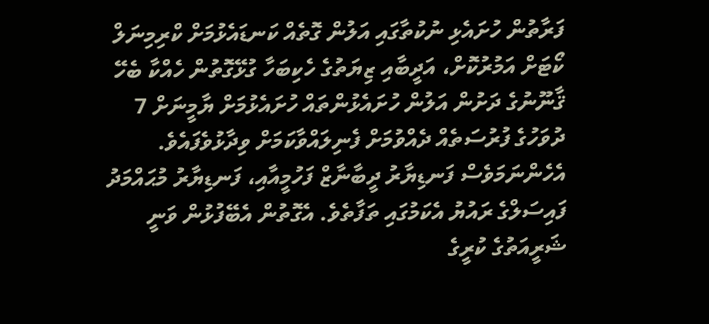ފަރާތުން ހުށައެޅި ނުކުތާގައި އަލުން ގޮތެއް ކަނޑައެޅުމަށް ކްރިމިނަލް ކޯޓަށް އަމުރުކޮށް، އަދީބާއި ޒިޔަތުގެ ހެކިބަހާ ގުޅޭގޮތުން ހެއްކާ ބެހޭ ޤާނޫނުގެ ދަށުން އަލުން ހުށައެޅުންތައް ހުށައެޅުމަށް ޔާމީނަށް 7 ދުވަހުގެ ފުރުސަތެއް ދެއްވުމަށް ފެނިލައްވާކަމަށް ވިދާޅުވެފައެވެ.
އެހެންނަމަވެސް ފަނޑިޔާރު ދީބާނާޒް ފަހުމީއާއި، ފަނޑިޔާރު މުޙައްމަދު ފައިސަލްގެ ރައުޔު އެކަމުގައި ތަފާތެވެ. އެގޮތުން އެބޭފުޅުން ވަނީ ޝަރީއަތުގެ ކުރީގެ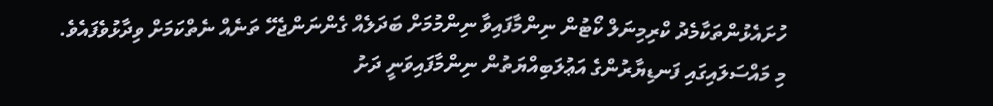ހުށައެޅުންތަކާމެދު ކްރިމިނަލް ކޯޓުން ނިންމާފައިވާ ނިންމުމަށް ބަދަލެއް ގެންނަންޖެހޭ ތަނެއް ނެތްކަމަށް ވިދާޅުވެފައެވެ.
މި މައްސަލައިގައި ފަނޑިޔާރުންގެ އަޢުލަބިއްޔަތުން ނިންމާފައިވަނީ ދަށު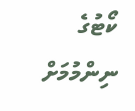ކޯޓުގެ ނިންމުމަށް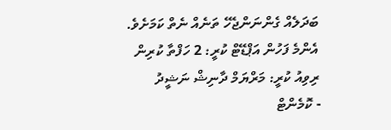ބަދަލެއް ގެންނަންޖެހޭ ތަނެއް ނެތް ކަމަށެވެ.
އެންމެ ފަހުން އަޕްޑޭޓް ކުރީ: 2 ހަފްތާ ކުރިން
ރިވިއު ކުރީ: މަރްޔަމް ދާނިޝް ނަޝީދު
- ކޮމެންޓް